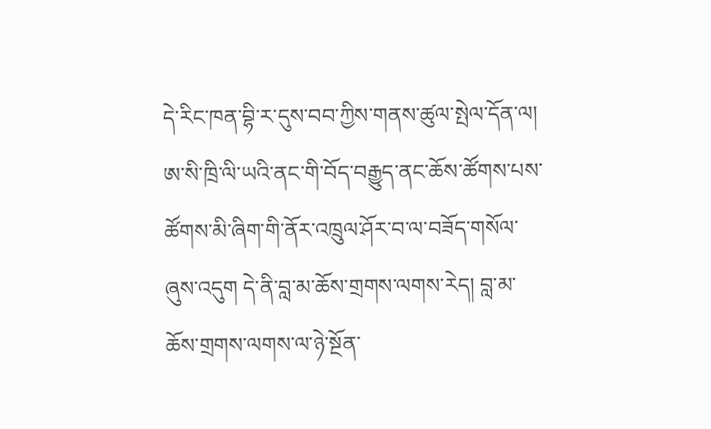དེ་རིང་ཁན་བྷི་ར་དུས་བབ་ཀྱིས་གནས་ཚུལ་སྤེལ་དོན་ལ། ཨ་སི་ཁྲི་ལི་ཡའི་ནང་གི་བོད་བརྒྱུད་ནང་ཆོས་ཚོགས་པས་ཚོགས་མི་ཞིག་གི་ནོར་འཁྲུལ་ཤོར་བ་ལ་བཟོད་གསོལ་ཞུས་འདུག དེ་ནི་བླ་མ་ཆོས་གྲགས་ལགས་རེད། བླ་མ་ཆོས་གྲགས་ལགས་ལ་ཉེ་སྔོན་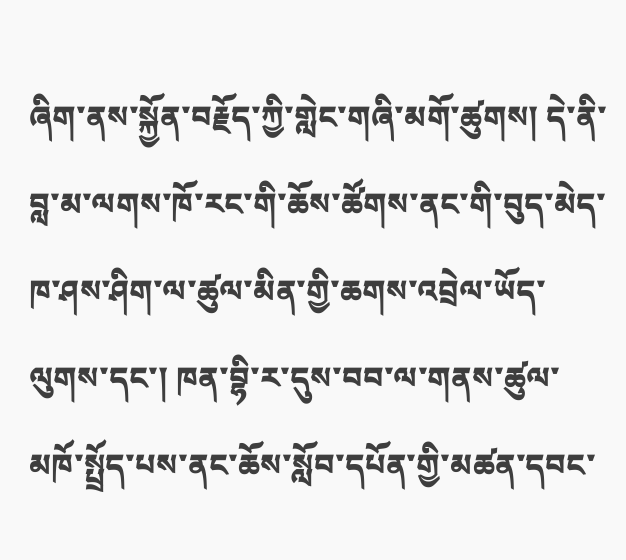ཞིག་ནས་སྐྱོན་བརྗོད་ཀྱི་གླེང་གཞི་མགོ་ཚུགས། དེ་ནི་བླ་མ་ལགས་ཁོ་རང་གི་ཆོས་ཚོགས་ནང་གི་བུད་མེད་ཁ་ཤས་ཤིག་ལ་ཚུལ་མིན་གྱི་ཆགས་འབྲེལ་ཡོད་ལུགས་དང་། ཁན་བྷི་ར་དུས་བབ་ལ་གནས་ཚུལ་མཁོ་སྤྲོད་པས་ནང་ཆོས་སློབ་དཔོན་གྱི་མཚན་དབང་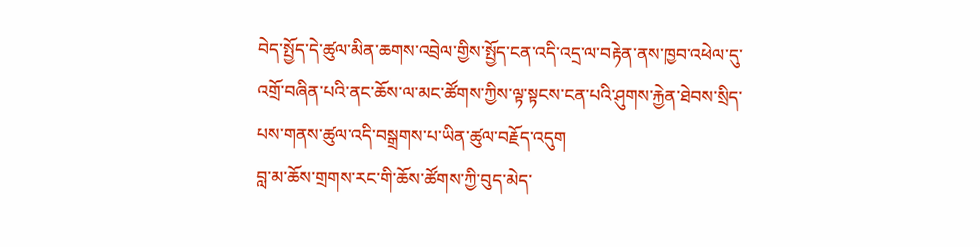བེད་སྤྱོད་དེ་ཚུལ་མིན་ཆགས་འབྲེལ་གྱིས་སྤྱོད་ངན་འདི་འདྲ་ལ་བརྟེན་ནས་ཁྱབ་འཕེལ་དུ་འགྲོ་བཞིན་པའི་ནང་ཆོས་ལ་མང་ཚོགས་ཀྱིས་ལྟ་སྟངས་ངན་པའི་ཤུགས་རྐྱེན་ཐེབས་སྲིད་པས་གནས་ཚུལ་འདི་བསྒྲགས་པ་ཡིན་ཚུལ་བརྗོད་འདུག
བླ་མ་ཆོས་གྲགས་རང་གི་ཆོས་ཚོགས་ཀྱི་བུད་མེད་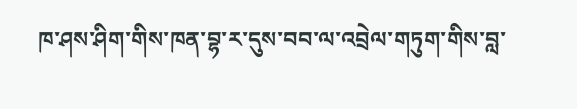ཁ་ཤས་ཤིག་གིས་ཁན་བྷ་ར་དུས་བབ་ལ་འབྲེལ་གཏུག་གིས་བླ་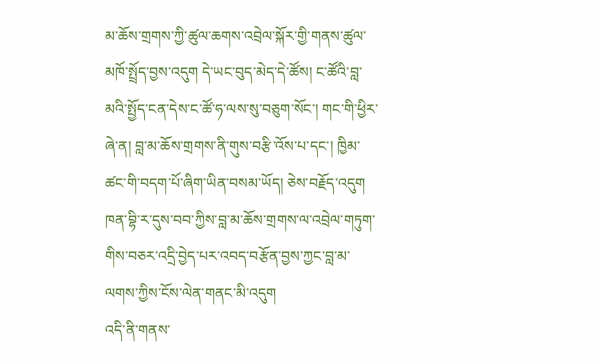མ་ཆོས་གྲགས་ཀྱི་ཚུལ་ཆགས་འབྲེལ་སྐོར་གྱི་གནས་ཚུལ་མཁོ་སྤྲོད་བྱས་འདུག དེ་ཡང་བུད་མེད་དེ་ཚོས། ང་ཚོའི་བླ་མའི་སྤྱོད་ངན་དེས་ང་ཚོ་ཧ་ལས་སུ་བཅུག་སོང་། གང་གི་ཕྱིར་ཞེ་ན། བླ་མ་ཆོས་གྲགས་ནི་གུས་བརྩི་འོས་པ་དང་། ཁྱིམ་ཚང་གི་བདག་པོ་ཞིག་ཡིན་བསམ་ཡོད། ཅེས་བརྗོད་འདུག
ཁན་བྷི་ར་དུས་བབ་ཀྱིས་བླ་མ་ཆོས་གྲགས་ལ་འབྲེལ་གཏུག་གིས་བཅར་འདྲི་བྱེད་པར་འབད་བརྩོན་བྱས་ཀྱང་བླ་མ་ལགས་ཀྱིས་ངོས་ལེན་གནང་མི་འདུག
འདི་ནི་གནས་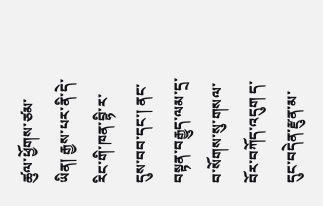ཚུལ་ཕྱོགས་ཙམ་ཡིན། རྒྱས་པར་ནི་དེ་རིང་གི་ཁན་བྷི་ར་དུས་བབ་དང་། ནང་བསྟན་བརྒྱུད་ལམ་དྲ་བ་སོགས་སུ་གསལ་བོར་བཀོད་འདུག ད་དུང་བདེན་རྫུན་མ་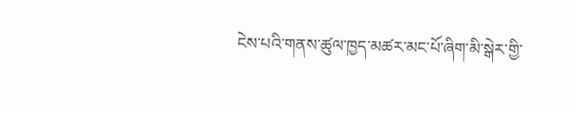ངེས་པའི་གནས་ཚུལ་ཁྱད་མཚར་མང་པོ་ཞིག་མི་སྒེར་གྱི་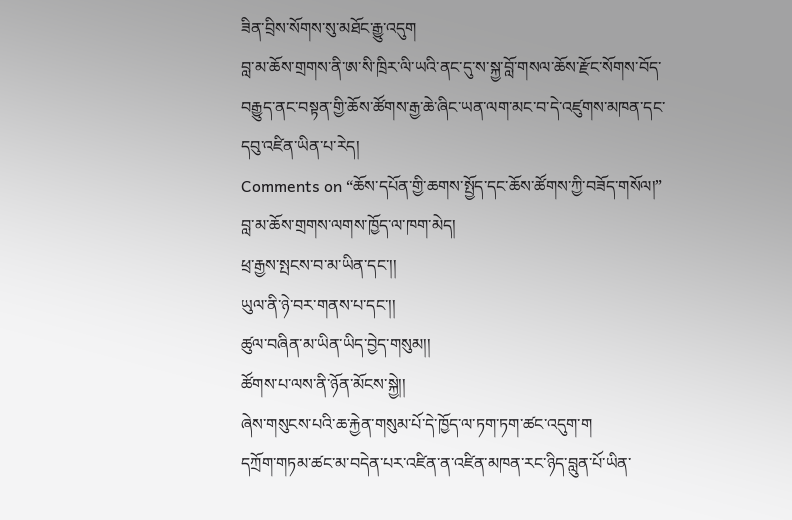ཟིན་བྲིས་སོགས་སུ་མཐོང་རྒྱུ་འདུག
བླ་མ་ཆོས་གྲགས་ནི་ཨ་སི་ཁྲིར་ལི་ཡའི་ནང་དུ་ས་སྐྱ་བློ་གསལ་ཆོས་རྫོང་སོགས་བོད་བརྒྱུད་ནང་བསྟན་གྱི་ཆོས་ཚོགས་རྒྱ་ཆེ་ཞིང་ཡན་ལག་མང་བ་དེ་འཛུགས་མཁན་དང་དབུ་འཛིན་ཡིན་པ་རེད།
Comments on “ཆོས་དཔོན་གྱི་ཆགས་སྤྱོད་དང་ཆོས་ཚོགས་ཀྱི་བཟོད་གསོལ།”
བླ་མ་ཆོས་གྲགས་ལགས་ཁྱོད་ལ་ཁག་མེད།
ཕྲ་རྒྱས་སྤངས་བ་མ་ཡིན་དང་།།
ཡུལ་ནི་ཉེ་བར་གནས་པ་དང་།།
ཚུལ་བཞིན་མ་ཡིན་ཡིད་བྱེད་གསུམ།།
ཚོགས་པ་ལས་ནི་ཉོན་མོངས་སྐྱེ།།
ཞེས་གསུངས་པའི་ཆ་རྐྱེན་གསུམ་པོ་དེ་ཁྱོད་ལ་ཏག་ཏག་ཚང་འདུག་ག
དཀྲོག་གཏམ་ཚང་མ་བདེན་པར་འཛིན་ན་འཛིན་མཁན་རང་ཉིད་བླུན་པོ་ཡིན་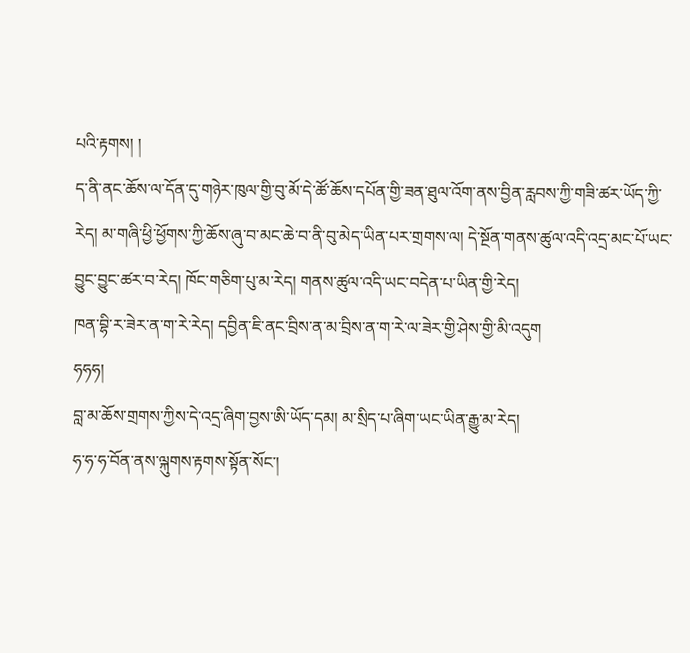པའི་རྟགས། །
ད་ནི་ནང་ཆོས་ལ་དོན་དུ་གཉེར་ཁུལ་གྱི་བུ་མོ་དེ་ཚོ་ཆོས་དཔོན་གྱི་ཟན་ཐུལ་འོག་ནས་བྱིན་རླབས་ཀྱི་གཟི་ཚར་ཡོད་ཀྱི་རེད། མ་གཞི་ཕྱི་ཕྱོགས་ཀྱི་ཆོས་ཞུ་བ་མང་ཆེ་བ་ནི་བུ་མེད་ཡིན་པར་གྲགས་ལ། དེ་སྔོན་གནས་ཚུལ་འདི་འདྲ་མང་པོ་ཡང་བྱུང་བྱུང་ཚར་བ་རེད། ཁོང་གཅིག་པུ་མ་རེད། གནས་ཚུལ་འདི་ཡང་བདེན་པ་ཡིན་གྱི་རེད།
ཁན་བྷི་ར་ཟེར་ན་ག་རེ་རེད། དབྱིན་ཇི་ནང་བྲིས་ན་མ་བྲིས་ན་ག་རེ་ལ་ཟེར་གྱི་ཤེས་གྱི་མི་འདུག
ཧཧཧ།
བླ་མ་ཆོས་གྲགས་ཀྱིས་དེ་འདྲ་ཞིག་བྱས་ཨི་ཡོད་དམ། མ་སྲིད་པ་ཞིག་ཡང་ཡིན་རྒྱུ་མ་རེད།
ཧ་ཧ་ཧ་བོན་ནས་ལྐུགས་རྟགས་སྟོན་སོང་།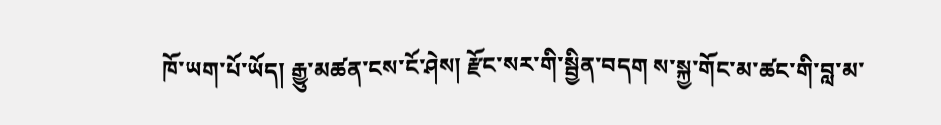ཁོ་ཡག་པོ་ཡོད། རྒྱུ་མཚན་ངས་ངོ་ཤེས། རྫོང་སར་གི་སྦྱིན་བདག ས་སྐྱ་གོང་མ་ཚང་གི་བླ་མ་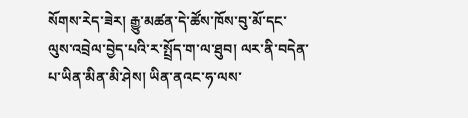སོགས་རེད་ཟེར། རྒྱུ་མཚན་དེ་ཚོས་ཁོས་བུ་མོ་དང་ལུས་འབྲེལ་བྱེད་པའི་ར་སྤྲོད་ག་ལ་ཐུབ། ལར་ནི་བདེན་པ་ཡིན་མིན་མི་ཤེས། ཡིན་ནའང་ཧ་ལས་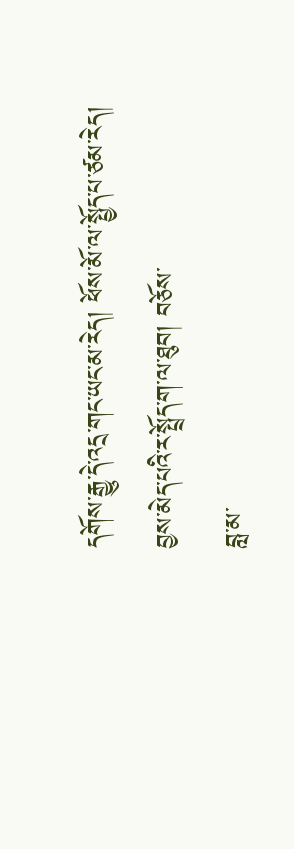དགོས་རྒྱུ་དེ་འདྲ་གང་ཡང་མ་རེད། ཕོས་མོ་ལ་སྤྱོད་པ་ཙམ་རེད།
བྱས་མེད་པའི་ར་སྤྲོད་ག་ལ་ཐུབ། བཅོས་
བླ་མ་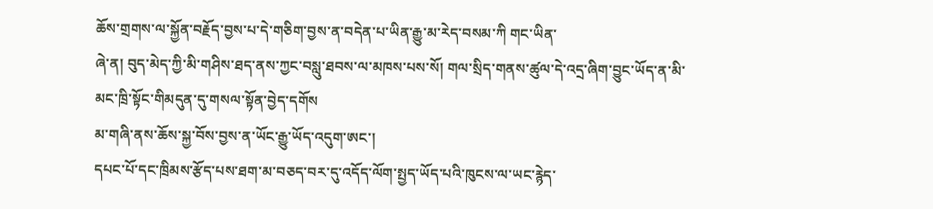ཆོས་གྲགས་ལ་སྐྱོན་བརྗོད་བྱས་པ་དེ་གཅིག་བྱས་ན་བདེན་པ་ཡིན་རྒྱུ་མ་རེད་བསམ་ཀི གང་ཡིན་
ཞེ་ན། བུད་མེད་ཀྱི་མི་གཤིས་ཐད་ནས་ཀྱང་བསླུ་ཐབས་ལ་མཁས་པས་སོ། གལ་སྲིད་གནས་ཚུལ་དེ་འདྲ་ཞིག་བྱུང་ཡོད་ན་མི་མང་ཁྲི་སྟོང་གིམདུན་དུ་གསལ་སྟོན་བྱེད་དགོས
མ་གཞི་ནས་ཆོས་སྐྱ་བོས་བྱས་ན་ཡོང་རྒྱུ་ཡོད་འདུག་ཨང་།
དཔང་པོ་དང་ཁྲིམས་རྩོད་པས་ཐག་མ་བཅད་བར་དུ་འདོད་ལོག་སྤྱད་ཡོད་པའི་ཁུངས་ལ་ཡང་རྙེད་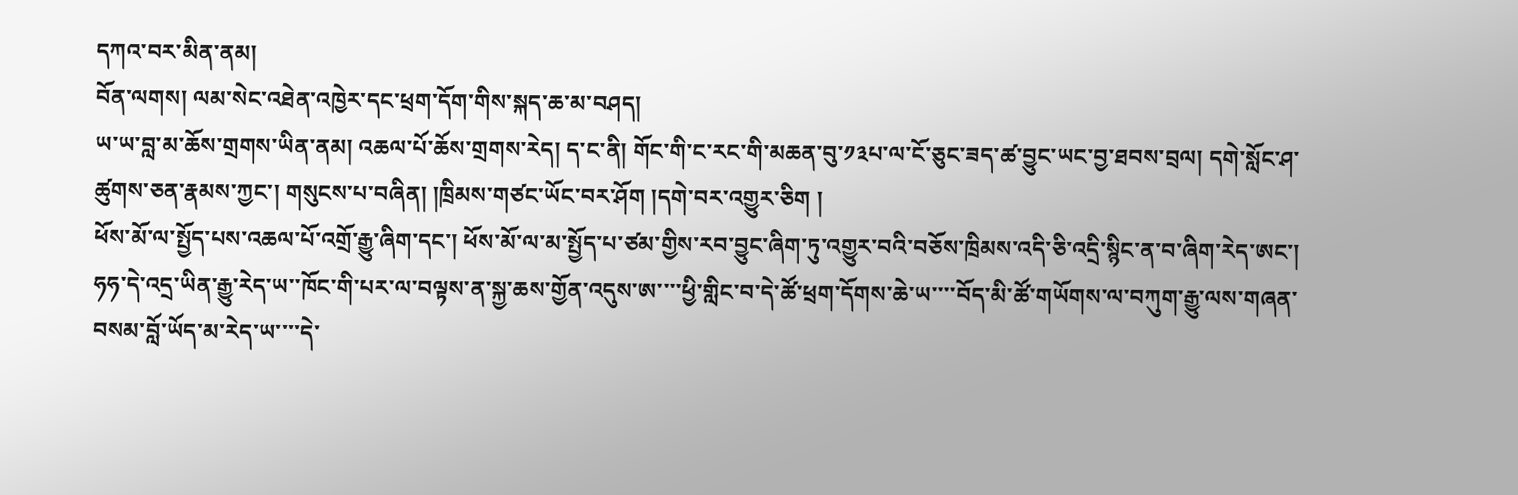དཀའ་བར་མིན་ནམ།
བོན་ལགས། ལམ་སེང་འཐེན་འཁྱེར་དང་ཕྲག་དོག་གིས་སྐད་ཆ་མ་བཤད།
ཡ་ཡ་བླ་མ་ཆོས་གྲགས་ཡིན་ནམ། འཆལ་པོ་ཆོས་གྲགས་རེད། ད་ང་ནི། གོང་གི་ང་རང་གི་མཆན་བུ་༡༣པ་ལ་ངོ་ཅུང་ཟད་ཚ་བྱུང་ཡང་བྱ་ཐབས་བྲལ། དགེ་སློང་ཤ་ཚུགས་ཅན་རྣམས་ཀྱང་། གསུངས་པ་བཞིན། །ཁྲིམས་གཙང་ཡོང་བར་ཤོག །དགེ་བར་འགྱུར་ཅིག །
ཕོས་མོ་ལ་སྤྱོད་པས་འཆལ་པོ་འགྲོ་རྒྱུ་ཞིག་དང་། ཕོས་མོ་ལ་མ་སྤྱོད་པ་ཙམ་གྱིས་རབ་བྱུང་ཞིག་ཏུ་འགྱུར་བའི་བཅོས་ཁྲིམས་འདི་ཅི་འདྲི་སྙིང་ན་བ་ཞིག་རེད་ཨང་།
ཧཧ་དེ་འདྲ་ཡིན་རྒྱུ་རེད་ཡ་་ཁོང་གི་པར་ལ་བལྟས་ན་སྐྱ་ཆས་གྱོན་འདུས་ཨ་་་་ཕྱི་གླིང་བ་དེ་ཚོ་ཕྲག་དོགས་ཆེ་ཡ་་་་བོད་མི་ཚོ་གཡོགས་ལ་བཀུག་རྒྱུ་ལས་གཞན་བསམ་བློ་ཡོད་མ་རེད་ཡ་་་་དེ་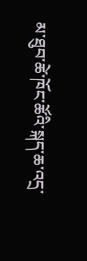མ་ཐུབ་ཚེ་ཁོང་ཚོའི་སྐད་ཆ་འདྲ་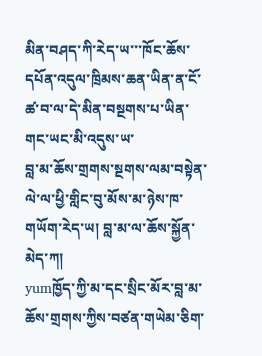མིན་བཤད་ཀི་རེད་ཡ་་་ཁོང་ཆོས་དཔོན་འདུལ་ཁྲིམས་ཆན་ཡིན་ན་ངོ་ཚ་བ་ལ་དེ་མིན་བསྔགས་པ་ཡིན་གང་ཡང་མི་འདུས་ཡ་
བླ་མ་ཆོས་གྲགས་སྔགས་ལམ་བསྟེན་ལེ་ལ་ཕྱི་གླིང་བུ་མོས་མ་ཉེས་ཁ་གཡོག་རེད་ཡ། བླ་མ་ལ་ཆོས་སྐྱོན་མེད་ཀ།
yumཁྱོད་ཀྱི་མ་དང་སྲིང་མོར་བླ་མ་ཆོས་གྲགས་ཀྱིས་བཙན་གཡེམ་ཅིག་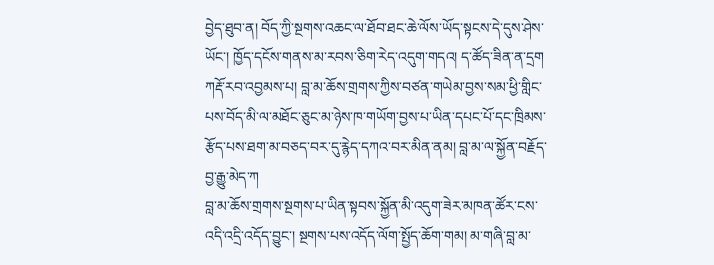བྱེད་ཐུབ་ན། བོད་ཀྱི་སྔགས་འཆང་ལ་ཐོབ་ཐང་ཆེ་ལོས་ཡོད་སྟངས་དེ་དུས་ཤེས་ཡོང་། ཁྱོད་དངོས་གནས་མ་རབས་ཅིག་རེད་འདུག་གདའ། ད་ཚོད་ཟིན་ན་དྲག
ཀརྡོ་རབ་འབྱམས་པ། བླ་མ་ཆོས་གྲགས་ཀྱིས་བཙན་གཡེམ་བྱས་སམ་ཕྱི་གླིང་པས་བོད་མི་ལ་མཐོང་ཅུང་མ་ཉེས་ཁ་གཡོག་བྱས་པ་ཡིན་དཔང་པོ་དང་ཁྲིམས་རྩོད་པས་ཐག་མ་བཅད་བར་དུ་རྙེད་དཀའ་བར་མིན་ནམ། བླ་མ་ལ་སྐྱོན་བརྗོད་བྱ་རྒྱུ་མེད་ཀ
བླ་མ་ཆོས་གྲགས་སྔགས་པ་ཡིན་སྟབས་སྐྱོན་མི་འདུག་ཟེར་མཁན་ཚོར་ངས་འདི་འདྲི་འདོད་བྱུང་། སྔགས་པས་འདོད་ལོག་སྤྱོད་ཆོག་གམ། མ་གཞི་བླ་མ་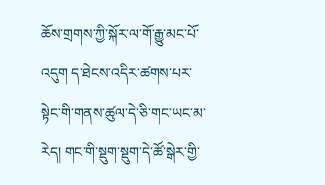ཆོས་གྲགས་ཀྱི་སྐོར་ལ་གོ་རྒྱུ་མང་པོ་འདུག ད་ཐེངས་འདིར་ཚགས་པར་སྟེང་གི་གནས་ཚུལ་དེ་ཅི་གང་ཡང་མ་རེད། གང་གི་སྡུག་སྡུག་དེ་ཚོ་སྒེར་གྱི་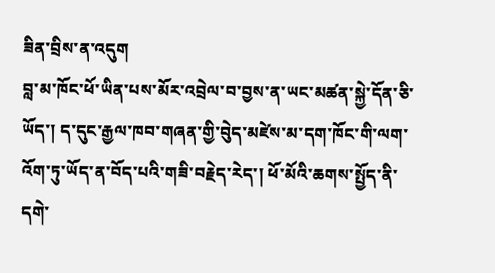ཟིན་བྲིས་ན་འདུག
བླ་མ་ཁོང་ཕོ་ཡིན་པས་མོར་འབྲེལ་བ་བྱས་ན་ཡང་མཚན་སྐྱེ་དོན་ཅི་ཡོད་། ད་དུང་རྒྱལ་ཁབ་གཞན་གྱི་བེུད་མཛེས་མ་དག་ཁོང་གི་ལག་འོག་ཏུ་ཡོད་ན་བོད་པའི་གཟི་བརྗེད་རེད་། ཕོ་མོའི་ཆགས་སྤྱོད་ནི་དགེ་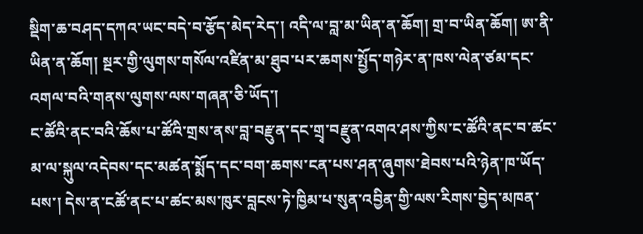སྡིག་ཆ་བཤད་དཀའ་ཡང་བདེ་བ་རྩོད་མེད་རེད་། འདི་ལ་བླ་མ་ཡིན་ན་ཆོག། གྲ་བ་ཡིན་ཆོག། ཨ་ནི་ཡིན་ན་ཆོག། སྔར་གྱི་ལུགས་གསོལ་འཛིན་མ་ཐུབ་པར་ཆགས་སྤྱོད་གཉེར་ན་ཁས་ལེན་ཙམ་དང་འགལ་བའི་གནས་ལུགས་ལས་གཞན་ཅི་ཡོད་།
ང་ཚོའི་ནང་བའི་ཆོས་པ་ཚོའི་གྲས་ནས་བླ་བརྫུན་དང་གྲྭ་བརྫུན་འགའ་ཤས་ཀྱིས་ང་ཚོའི་ནང་བ་ཚང་མ་ལ་སྐུལ་འདེབས་དང་མཚན་སྨོད་དང་བག་ཆགས་ངན་པས་ཤན་ཞུགས་ཐེབས་པའི་ཉེན་ཁ་ཡོད་པས་། དེས་ན་ངཚོ་ནང་པ་ཚང་མས་ཁུར་བླངས་ཏེ་ཁྱིམ་པ་སུན་འབྱིན་གྱི་ལས་རིགས་བྱེད་མཁན་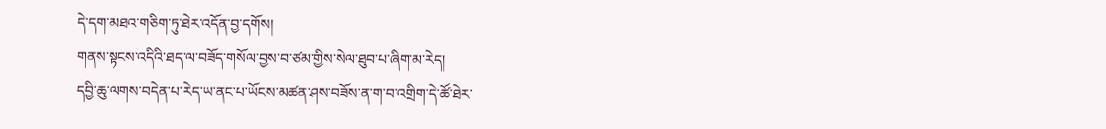དེ་དག་མཐའ་གཅིག་ཏུ་ཐེར་འདོན་བྱ་དགོས།
གནས་སྟངས་འདིའི་ཐད་ལ་བཟོད་གསོལ་བྱས་བ་ཙམ་གྱིས་སེལ་ཐུབ་པ་ཞིག་མ་རེད།
དབྱི་ཆུ་ལགས་བདེན་པ་རེད་ཡ་ནང་པ་ཡོངས་མཚན་ཤས་བཟོས་ན་ག་བ་འགྲིག་དེ་ཚོ་ཐེར་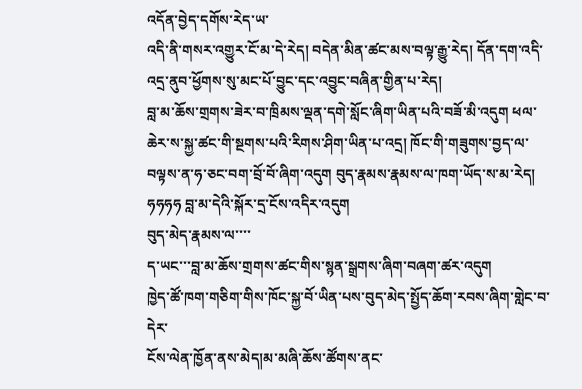འདོན་བྱེད་དགོས་རེད་ཡ་
འདི་ནི་གསར་འགྱུར་ངོ་མ་དེ་རེད། བདེན་མིན་ཚང་མས་བལྟ་རྒྱུ་རེད། དོན་དག་འདི་འདྲ་ནུབ་ཕྱོགས་སུ་མང་པོ་བྱུང་དང་འབྱུང་བཞིན་གྱིན་པ་རེད།
བླ་མ་ཆོས་གྲགས་ཟེར་བ་ཁྲིམས་ལྡན་དགེ་སློང་ཞིག་ཡིན་པའི་བཟོ་མི་འདུག ཕལ་ཆེར་ས་སྐྱ་ཚང་གི་སྔགས་པའི་རིགས་ཤིག་ཡིན་པ་འདྲ། ཁོང་གི་གཟུགས་བྱད་ལ་བལྟས་ན་ཧ་ཅང་བག་བྲོ་བོ་ཞིག་འདུག བུད་རྣམས་རྣམས་ལ་ཁག་ཡོད་ས་མ་རེད། ཧཧཧཧ བླ་མ་དེའི་སྐོར་དྲ་ངོས་འདིར་འདུག
བུད་མེད་རྣམས་ལ་་་་
ད་ཡང་་་བླ་མ་ཆོས་གྲགས་ཚང་གིས་སྙན་སྒྲགས་ཞིག་བཞག་ཚར་འདུག
ཁྱེད་ཚོ་ཁག་གཅིག་གིས་ཁོང་སྐྱ་བོ་ཡིན་པས་བུད་མེད་སྤྱོད་ཆོག་རབས་ཞིག་གླེང་བ་དེར་
ངོས་ལེན་ཁྱོན་ནས་མེད།མ་མཞི་ཆོས་ཚོགས་ནང་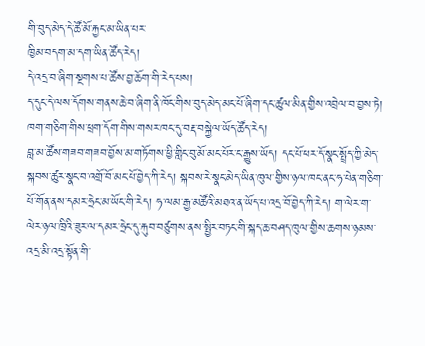གི་བུད་མེད་དེ་ཚོ་མོ་རྐྱང་མ་ཡིན་པར་
ཁྱིམ་བདག་མ་དག་ཡིན་ཚོད་རེད།
དེ་འདྲ་བ་ཞིག་སྔགས་པ་ཚོས་བྱ་ཆོག་གི་རེད་པས།
ད་དུང་དེ་ལས་དོགས་གནས་ཆེ་བ་ཞིག་ནི་ཁོང་གིས་བུད་མེད་མང་པོ་ཞིག་དང་ཚུལ་མིན་གྱིས་འབྲེལ་བ་བྱས་ཏེ།
ཁག་གཅིག་གིས་ཕྲག་དོག་གིས་གསར་ཁང་དུ་བརྡ་བསྐྱེལ་ཡོད་ཚོད་རེད།
བླ་མ་ཚོས་གཟབ་གཟབ་བྱོས་མ་གཏོགས་ཕྱི་གླིང་བུ་མོ་མང་པོར་ང་རྒྱུས་ཡོད། དང་པོ་ཕར་དོ་སྣང་སྤྲོད་ཀྱི་མེད་སྐབས་ཚུར་སྣང་བ་འགྲོ་བོ་མང་པོ་བྱེད་ཀི་རེད། སྐབས་རེ་སྣང་མེད་ཡིན་ཁུལ་གྱིས་ཉལ་ཁང་ནང་ཧ་པེན་གཅིག་པོ་གོན་ནས་དམར་ཧྲེང་མ་ཡོང་གི་རེད། ཧ་ལམ་རྒྱ་མཚོའི་མཐའ་ན་ཡོད་པ་འདྲ་བོ་བྱེད་ཀི་རེད། ག་ལེར་ག་ལེར་ཉལ་ཁྲིའི་ཟུར་ལ་དམར་ཧྲེང་དུ་རྐུབ་བཙུགས་ནས་སྤྱིར་བཏང་གི་སྐད་ཆ་བཤད་ཁུལ་གྱིས་ཆགས་ཉམས་འདྲ་མི་འདྲ་སྟོན་གི་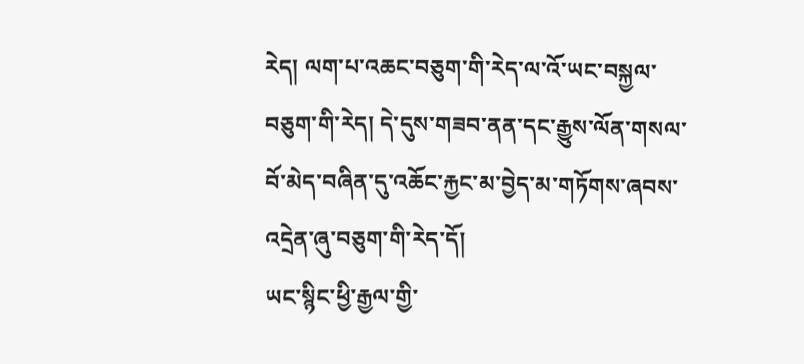རེད། ལག་པ་འཆང་བཅུག་གི་རེད་ལ་འོ་ཡང་བསྐྱལ་བཅུག་གི་རེད། དེ་དུས་གཟབ་ནན་དང་རྒྱུས་ལོན་གསལ་བོ་མེད་བཞིན་དུ་འཆོང་རྐྱང་མ་བྱེད་མ་གཏོགས་ཞབས་འདྲེན་ཞུ་བཅུག་གི་རེད་དོ།
ཡང་སྙིང་ཕྱི་རྒྱལ་གྱི་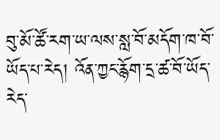བུ་མོ་ཚོ་རག་ཡ་ལས་སླ་བོ་མདོག་ཁ་བོ་ཡོད་པ་རེད། འོན་ཀྱང་རྙོག་དྲ་ཚ་བོ་ཡོད་རེད་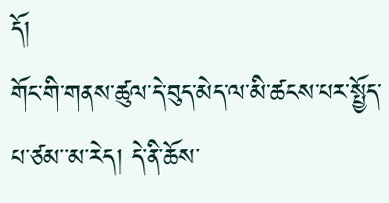དོ།
གོང་གི་གནས་ཚུལ་དེ་བུད་མེད་ལ་མི་ཚངས་པར་སྤྱོད་པ་ཙམ་་མ་རེད། དེ་ནི་ཆོས་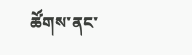ཚོགས་ནང་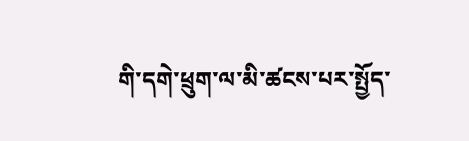གི་དགེ་ཕྲུག་ལ་མི་ཚངས་པར་སྤྱོད་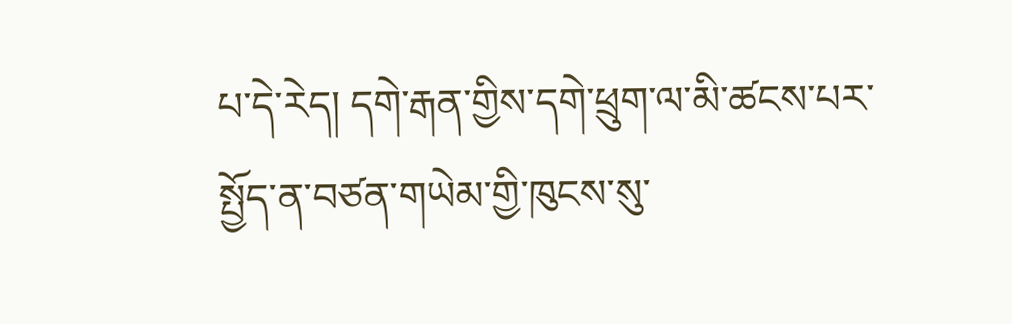པ་དེ་རེད། དགེ་རྒན་གྱིས་དགེ་ཕྲུག་ལ་མི་ཚངས་པར་སྤྱོད་ན་བཙན་གཡེམ་གྱི་ཁུངས་སུ་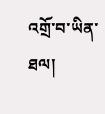འགྲོ་བ་ཡིན་ཐལ།